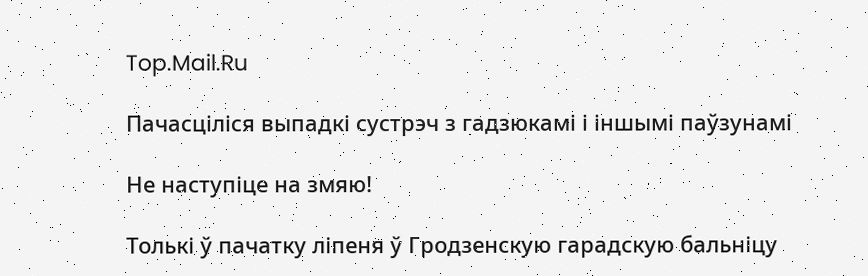Top.Mail.Ru

Пачасціліся выпадкі сустрэч з гадзюкамі і іншымі паўзунамі

Не наступіце на змяю!

Толькі ў пачатку ліпеня ў Гродзенскую гарадскую бальніцу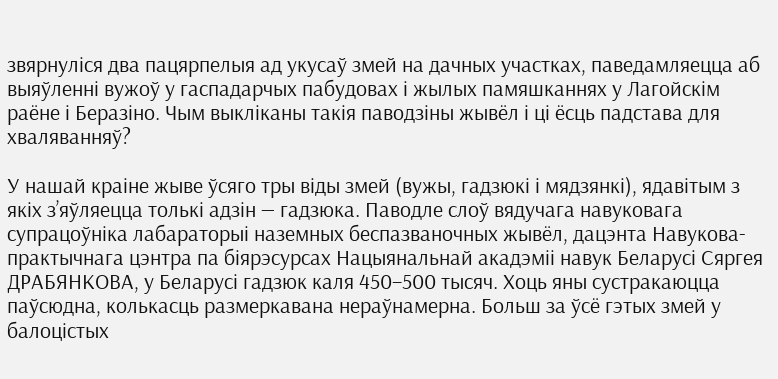звярнуліся два пацярпелыя ад укусаў змей на дачных участках, паведамляецца аб выяўленні вужоў у гаспадарчых пабудовах і жылых памяшканнях у Лагойскім раёне і Беразіно. Чым выкліканы такія паводзіны жывёл і ці ёсць падстава для хваляванняў?

У нашай краіне жыве ўсяго тры віды змей (вужы, гадзюкі і мядзянкі), ядавітым з якіх з’яўляецца толькі адзін — гадзюка. Паводле слоў вядучага навуковага супрацоўніка лабараторыі наземных беспазваночных жывёл, дацэнта Навукова-практычнага цэнтра па біярэсурсах Нацыянальнай акадэміі навук Беларусі Сяргея ДРАБЯНКОВА, у Беларусі гадзюк каля 450–500 тысяч. Хоць яны сустракаюцца паўсюдна, колькасць размеркавана нераўнамерна. Больш за ўсё гэтых змей у балоцістых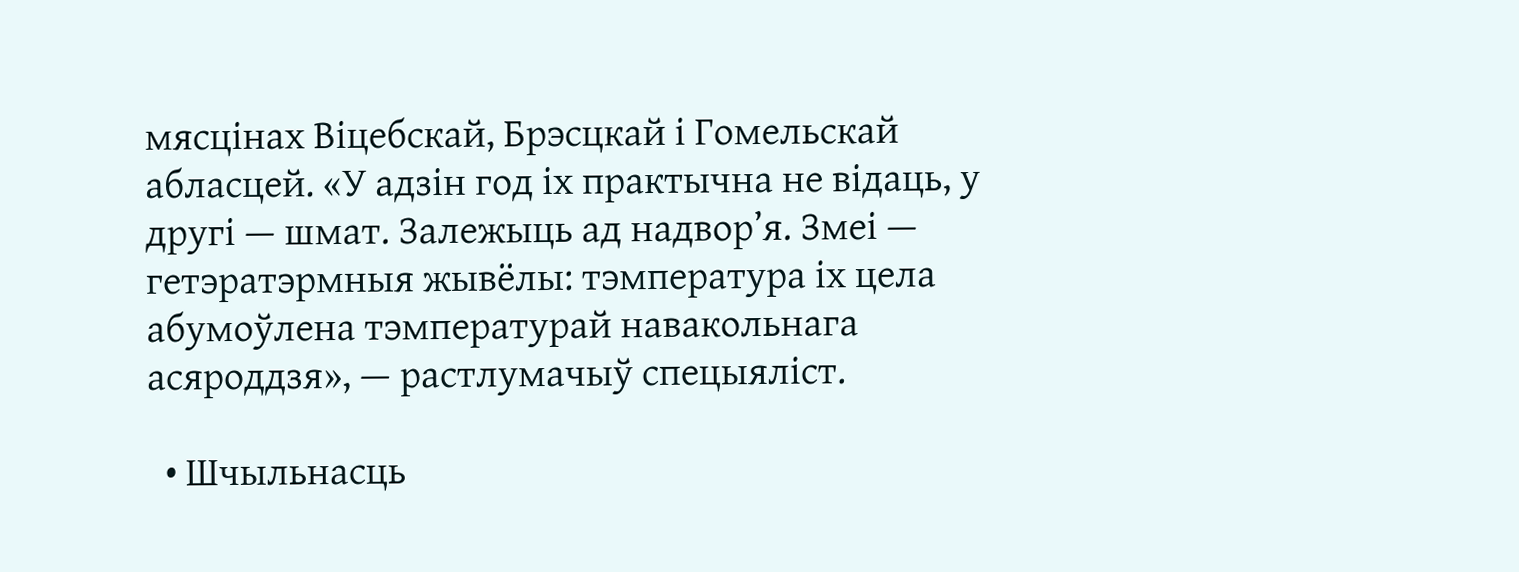мясцінах Віцебскай, Брэсцкай і Гомельскай абласцей. «У адзін год іх практычна не відаць, у другі — шмат. Залежыць ад надвор’я. Змеі — гетэратэрмныя жывёлы: тэмпература іх цела абумоўлена тэмпературай навакольнага асяроддзя», — растлумачыў спецыяліст.

  • Шчыльнасць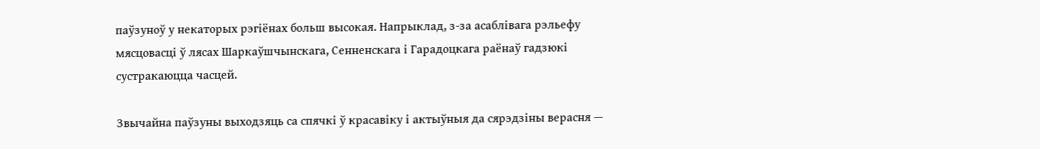паўзуноў у некаторых рэгіёнах больш высокая. Напрыклад, з-за асаблівага рэльефу мясцовасці ў лясах Шаркаўшчынскага, Сенненскага і Гарадоцкага раёнаў гадзюкі сустракаюцца часцей.

Звычайна паўзуны выходзяць са спячкі ў красавіку і актыўныя да сярэдзіны верасня —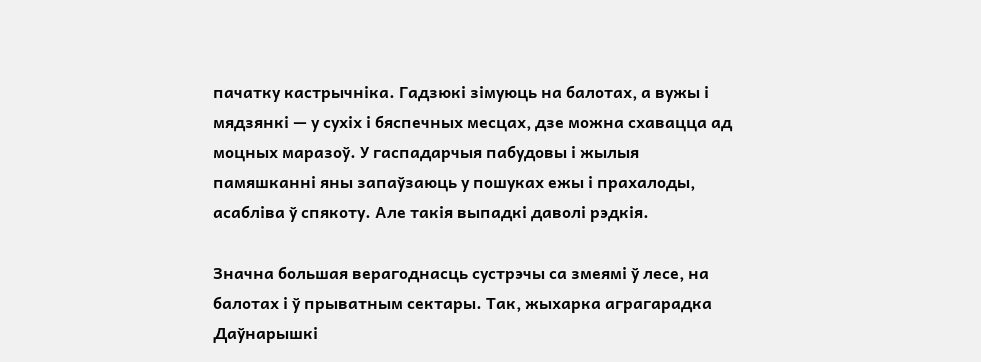пачатку кастрычніка. Гадзюкі зімуюць на балотах, а вужы і мядзянкі — у сухіх і бяспечных месцах, дзе можна схавацца ад моцных маразоў. У гаспадарчыя пабудовы і жылыя памяшканні яны запаўзаюць у пошуках ежы і прахалоды, асабліва ў спякоту. Але такія выпадкі даволі рэдкія.

Значна большая верагоднасць сустрэчы са змеямі ў лесе, на балотах і ў прыватным сектары. Так, жыхарка аграгарадка Даўнарышкі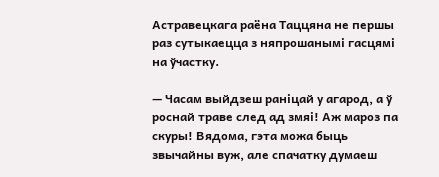Астравецкага раёна Таццяна не першы раз сутыкаецца з няпрошанымі гасцямі на ўчастку.

— Часам выйдзеш раніцай у агарод, а ў роснай траве след ад змяі! Аж мароз па скуры! Вядома, гэта можа быць звычайны вуж, але спачатку думаеш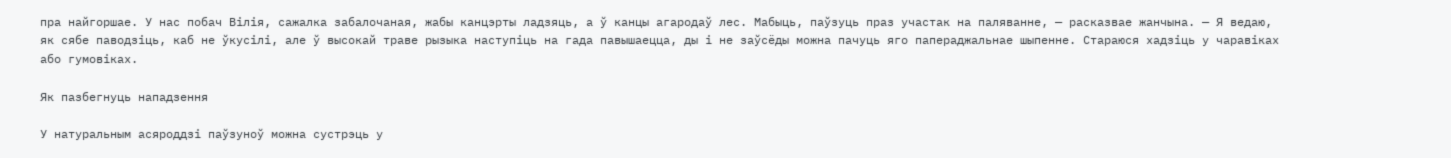пра найгоршае. У нас побач Вілія, сажалка забалочаная, жабы канцэрты ладзяць, а ў канцы агародаў лес. Мабыць, паўзуць праз участак на паляванне, — расказвае жанчына. — Я ведаю, як сябе паводзіць, каб не ўкусілі, але ў высокай траве рызыка наступіць на гада павышаецца, ды і не заўсёды можна пачуць яго папераджальнае шыпенне. Стараюся хадзіць у чаравіках або гумовіках.

Як пазбегнуць нападзення

У натуральным асяроддзі паўзуноў можна сустрэць у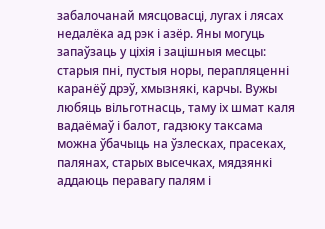забалочанай мясцовасці, лугах і лясах недалёка ад рэк і азёр. Яны могуць запаўзаць у ціхія і зацішныя месцы: старыя пні, пустыя норы, перапляценні каранёў дрэў, хмызнякі, карчы. Вужы любяць вільготнасць, таму іх шмат каля вадаёмаў і балот, гадзюку таксама можна ўбачыць на ўзлесках, прасеках, палянах, старых высечках, мядзянкі аддаюць перавагу палям і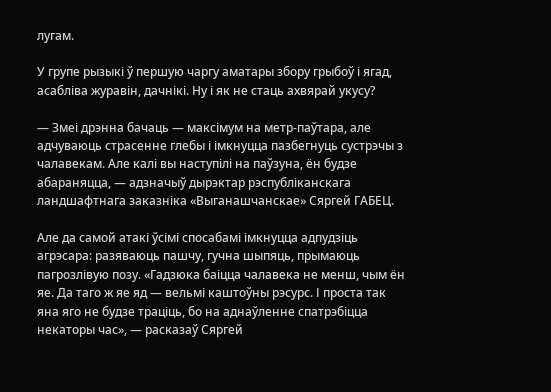лугам.

У групе рызыкі ў першую чаргу аматары збору грыбоў і ягад, асабліва журавін, дачнікі. Ну і як не стаць ахвярай укусу?

— Змеі дрэнна бачаць — максімум на метр-паўтара, але адчуваюць страсенне глебы і імкнуцца пазбегнуць сустрэчы з чалавекам. Але калі вы наступілі на паўзуна, ён будзе абараняцца, — адзначыў дырэктар рэспубліканскага ландшафтнага заказніка «Выганашчанскае» Сяргей ГАБЕЦ.

Але да самой атакі ўсімі спосабамі імкнуцца адпудзіць агрэсара: разяваюць пашчу, гучна шыпяць, прымаюць пагрозлівую позу. «Гадзюка баіцца чалавека не менш, чым ён яе. Да таго ж яе яд — вельмі каштоўны рэсурс. І проста так яна яго не будзе траціць, бо на аднаўленне спатрэбіцца некаторы час», — расказаў Сяргей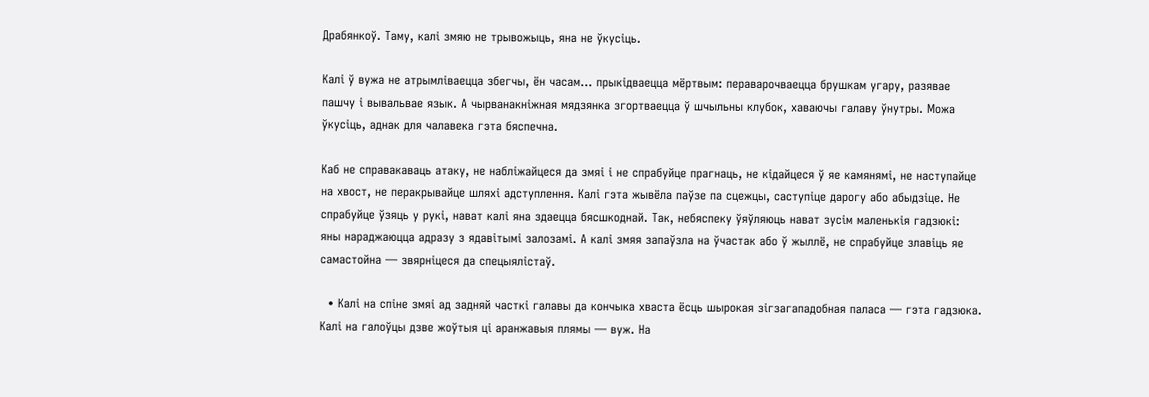Драбянкоў. Таму, калі змяю не трывожыць, яна не ўкусіць.

Калі ў вужа не атрымліваецца збегчы, ён часам... прыкідваецца мёртвым: пераварочваецца брушкам угару, разявае пашчу і вывальвае язык. А чырванакніжная мядзянка згортваецца ў шчыльны клубок, хаваючы галаву ўнутры. Можа ўкусіць, аднак для чалавека гэта бяспечна.

Каб не справакаваць атаку, не набліжайцеся да змяі і не спрабуйце прагнаць, не кідайцеся ў яе камянямі, не наступайце на хвост, не перакрывайце шляхі адступлення. Калі гэта жывёла паўзе па сцежцы, саступіце дарогу або абыдзіце. Не спрабуйце ўзяць у рукі, нават калі яна здаецца бясшкоднай. Так, небяспеку ўяўляюць нават зусім маленькія гадзюкі: яны нараджаюцца адразу з ядавітымі залозамі. А калі змяя запаўзла на ўчастак або ў жыллё, не спрабуйце злавіць яе самастойна — звярніцеся да спецыялістаў.

  • Калі на спіне змяі ад задняй часткі галавы да кончыка хваста ёсць шырокая зігзагападобная паласа — гэта гадзюка. Калі на галоўцы дзве жоўтыя ці аранжавыя плямы — вуж. На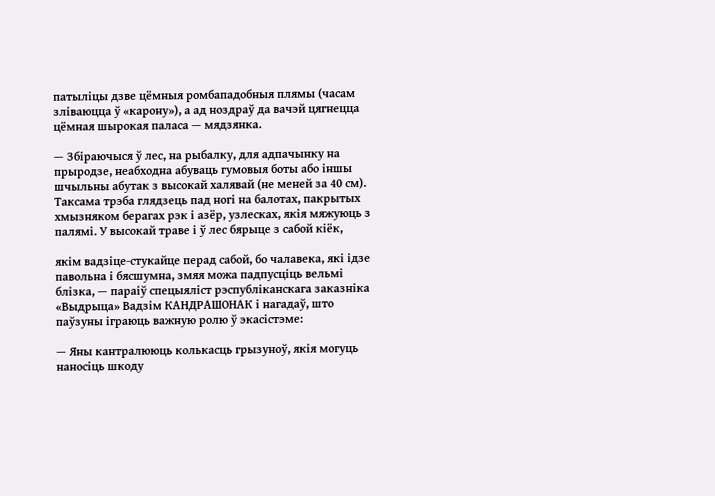патыліцы дзве цёмныя ромбападобныя плямы (часам зліваюцца ў «карону»), а ад ноздраў да вачэй цягнецца цёмная шырокая паласа — мядзянка.

— Збіраючыся ў лес, на рыбалку, для адпачынку на прыродзе, неабходна абуваць гумовыя боты або іншы шчыльны абутак з высокай халявай (не меней за 40 см). Таксама трэба глядзець пад ногі на балотах, пакрытых хмызняком берагах рэк і азёр, узлесках, якія мяжуюць з палямі. У высокай траве і ў лес бярыце з сабой кіёк,

якім вадзіце-стукайце перад сабой, бо чалавека, які ідзе павольна і бясшумна, змяя можа падпусціць вельмі блізка, — параіў спецыяліст рэспубліканскага заказніка «Выдрыца» Вадзім КАНДРАШОНАК і нагадаў, што паўзуны іграюць важную ролю ў экасістэме:

— Яны кантралююць колькасць грызуноў, якія могуць наносіць шкоду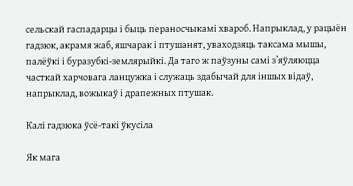сельскай гаспадарцы і быць пераносчыкамі хвароб. Напрыклад, у рацыён гадзюк, акрамя жаб, яшчарак і птушанят, уваходзяць таксама мышы, палёўкі і буразубкі-землярыйкі. Да таго ж паўзуны самі з’яўляюцца часткай харчовага ланцужка і служаць здабычай для іншых відаў, напрыклад, вожыкаў і драпежных птушак.

Калі гадзюка ўсё-такі ўкусіла

Як мага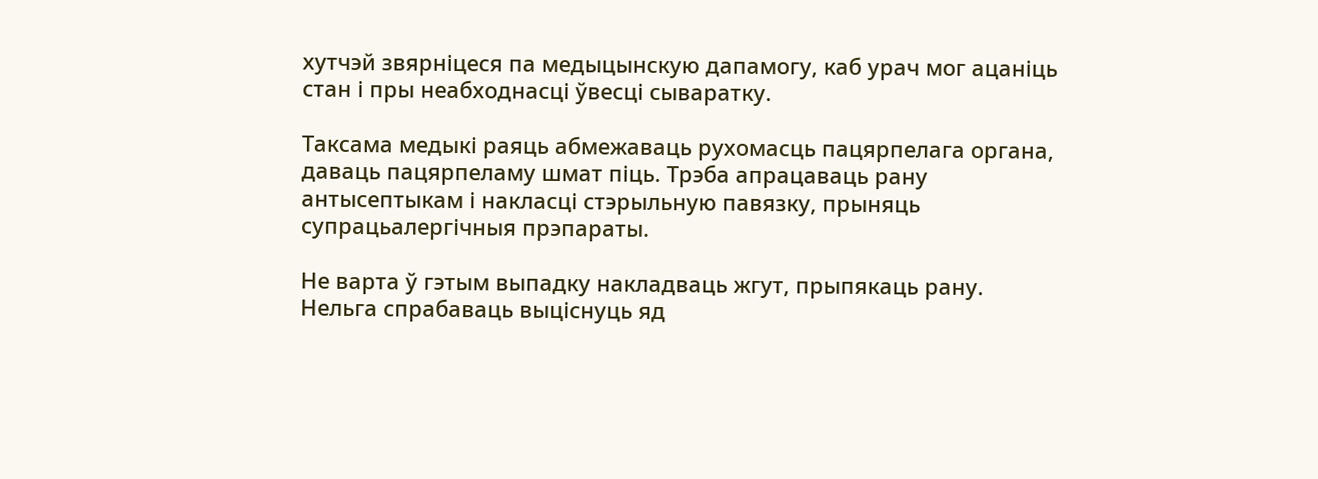хутчэй звярніцеся па медыцынскую дапамогу, каб урач мог ацаніць стан і пры неабходнасці ўвесці сываратку.

Таксама медыкі раяць абмежаваць рухомасць пацярпелага органа, даваць пацярпеламу шмат піць. Трэба апрацаваць рану антысептыкам і накласці стэрыльную павязку, прыняць супрацьалергічныя прэпараты.

Не варта ў гэтым выпадку накладваць жгут, прыпякаць рану. Нельга спрабаваць выціснуць яд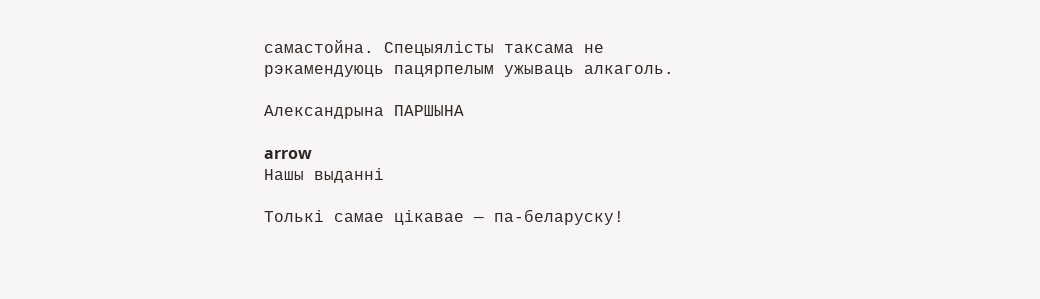самастойна. Спецыялісты таксама не рэкамендуюць пацярпелым ужываць алкаголь.

Александрына ПАРШЫНА

arrow
Нашы выданні

Толькі самае цікавае — па-беларуску!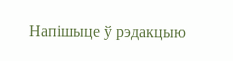Напішыце ў рэдакцыю